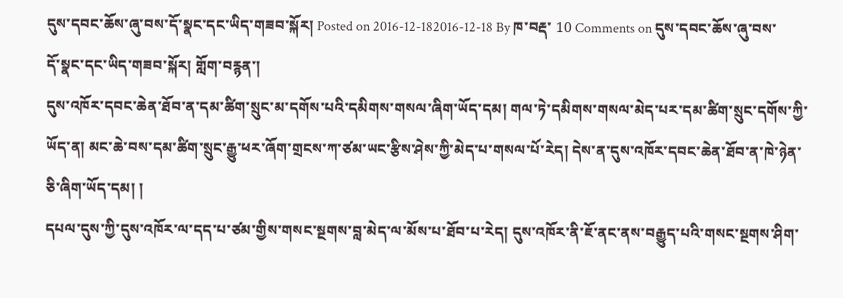དུས་དབང་ཆོས་ཞུ་བས་དོ་སྣང་དང་ཡིད་གཟབ་སྐོར། Posted on 2016-12-182016-12-18 By ཁ་བརྡ་ 10 Comments on དུས་དབང་ཆོས་ཞུ་བས་དོ་སྣང་དང་ཡིད་གཟབ་སྐོར། གློག་བརྙན་།
དུས་འཁོར་དབང་ཆེན་ཐོབ་ན་དམ་ཚིག་སྲུང་མ་དགོས་པའི་དམིགས་གསལ་ཞིག་ཡོད་དམ། གལ་ཏེ་དམིགས་གསལ་མེད་པར་དམ་ཚིག་སྲུང་དགོས་ཀྱི་ཡོད་ན། མང་ཆེ་བས་དམ་ཚིག་སྲུང་རྒྱུ་ཕར་ཞོག་གྲངས་ཀ་ཙམ་ཡང་རྩིས་ཤེས་ཀྱི་མེད་པ་གསལ་པོ་རེད། དེས་ན་དུས་འཁོར་དབང་ཆེན་ཐོབ་ན་ཁེ་ཉེན་ཅི་ཞིག་ཡོད་དམ། །
དཔལ་དུས་ཀྱི་དུས་འཁོར་ལ་དད་པ་ཙམ་གྱིས་གསང་སྔགས་བླ་མེད་ལ་མོས་པ་ཐོབ་པ་རེད། དུས་འཁོར་ནི་ཇོ་ནང་ནས་བརྒྱུད་པའི་གསང་སྔགས་ཤིག་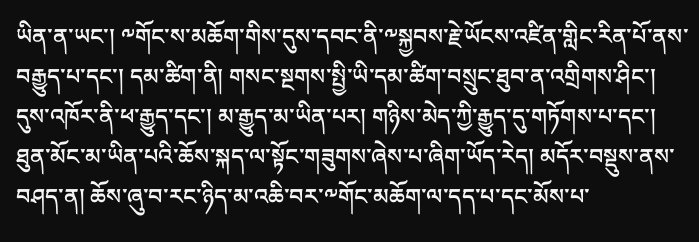ཡིན་ན་ཡང་། ༸གོང་ས་མཆོག་གིས་དུས་དབང་ནི་༸སྐྱབས་རྗེ་ཡོངས་འཛིན་གླིང་རིན་པོ་ནས་བརྒྱུད་པ་དང་། དམ་ཚིག་ནི། གསང་སྔགས་སྤྱི་ཡི་དམ་ཚིག་བསྲུང་ཐུབ་ན་འགྲིགས་ཤིང་། དུས་འཁོར་ནི་ཕ་རྒྱུད་དང་། མ་རྒྱུད་མ་ཡིན་པར། གཉིས་མེད་ཀྱི་རྒྱུད་དུ་གཏོགས་པ་དང་། ཐུན་མོང་མ་ཡིན་པའི་ཆོས་སྐད་ལ་སྟོང་གཟུགས་ཞེས་པ་ཞིག་ཡོད་རེད། མདོར་བསྡུས་ནས་བཤད་ན། ཆོས་ཞུ་བ་རང་ཉིད་མ་འཆི་བར་༸གོང་མཆོག་ལ་དད་པ་དང་མོས་པ་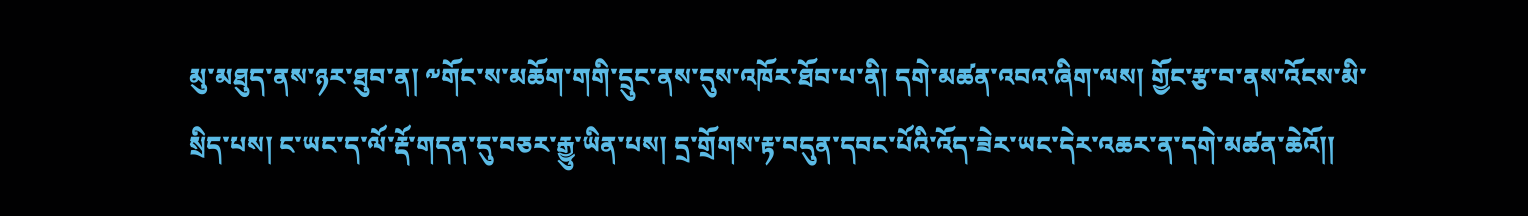མུ་མཐུད་ནས་ཉར་ཐུབ་ན། ༸གོང་ས་མཆོག་གགི་དྲུང་ནས་དུས་འཁོར་ཐོབ་པ་ནི། དགེ་མཚན་འབའ་ཞིག་ལས། གྱོང་རྩ་བ་ནས་འོངས་མི་སྲིད་པས། ང་ཡང་ད་ལོ་རྡོ་གདན་དུ་བཅར་རྒྱུ་ཡིན་པས། དྲ་གྲོགས་རྟ་བདུན་དབང་པོའི་འོད་ཟེར་ཡང་དེར་འཆར་ན་དགེ་མཚན་ཆེའོ།།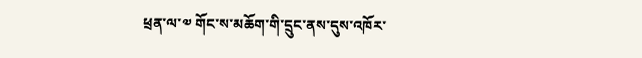ཕྲན་ལ་༧ གོང་ས་མཆོག་གི་དྲུང་ནས་དུས་འཁོར་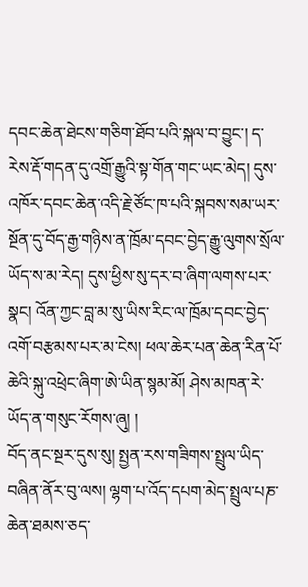དབང་ཆེན་ཐེངས་གཅིག་ཐོབ་པའི་སྐལ་བ་བྱུང་། ད་རེས་རྡོ་གདན་དུ་འགྲོ་རྒྱུའི་སྟ་གོན་གང་ཡང་མེད། དུས་འཁོར་དབང་ཆེན་འདི་རྗེ་ཙོང་ཁ་པའི་སྐབས་སམ་ཡར་སྔོན་དུ་བོད་རྒྱ་གཉིས་ན་ཁྲོམ་དབང་བྱེད་རྒྱུ་ལུགས་སྲོལ་ཡོད་ས་མ་རེད། དུས་ཕྱིས་སུ་དར་བ་ཞིག་ལགས་པར་སྣང། འོན་ཀྱང་བླ་མ་སུ་ཡིས་རིང་ལ་ཁྲོམ་དབང་བྱེད་འགོ་བརྩམས་པར་མ་ངེས། ཕལ་ཆེར་པན་ཆེན་རིན་པོ་ཆེའི་སྐུ་འཕྲེང་ཞིག་ཨེ་ཡིན་སྙམ་མོ། ཤེས་མཁན་རེ་ཡོད་ན་གསུང་རོགས་ཞུ། །
བོད་ནང་སྔར་དུས་སུ། སྤྱན་རས་གཟིགས་སྤྲུལ་ཡིད་བཞིན་ནོར་བུ་ལས། ལྷག་པ་འོད་དཔག་མེད་སྤྲུལ་པཎ་ཆེན་ཐམས་ཅད་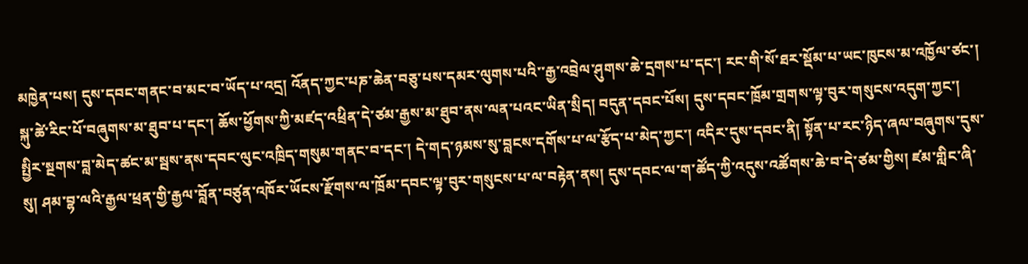མཁྱེན་པས། དུས་དབང་གནང་བ་མང་བ་ཡོད་པ་འདྲ། འོནད་ཀྱང་པཎ་ཆེན་བཅུ་པས་དམར་ལུགས་པའི་་རྒྱ་འབྲེལ་ཤུགས་ཆེ་དྲགས་པ་དང་། རང་གི་སོ་ཐར་སྡོམ་པ་ཡང་ཁུངས་མ་འཁྱོལ་ཙང་། སྐུ་ཚེ་རིང་པོ་བཞུགས་མ་ཐུབ་པ་དང་། ཆོས་ཕྱོགས་ཀྱི་མཛད་འཕྲིན་དེ་ཙམ་རྒྱས་མ་ཐུབ་ནས་ལན་པའང་ཡིན་སྲིད། བདུན་དབང་པོས། དུས་དབང་ཁྲོམ་གྲགས་ལྟ་བུར་གསུངས་འདུག་ཀྱང་། སྤྱིར་སྔགས་བླ་མེད་ཚང་མ་སྦས་ནས་དབང་ལུང་འཁྲིད་གསུམ་གནང་བ་དང་། དེ་གད་ཉམས་སུ་བླངས་དགོས་པ་ལ་རྩོད་པ་མེད་ཀྱང་། འདིར་དུས་དབང་ནི། སྟོན་པ་རང་ཉིད་ཞལ་བཞུགས་དུས་སུ། ཤམ་བྷ་ལའི་རྒྱལ་ཕྲན་གྱི་རྒྱལ་བློན་བཙུན་འཁོར་ཡོངས་རྫོགས་ལ་ཁྲོམ་དབང་ལྟ་བུར་གསུངས་པ་ལ་བརྟེན་ནས། དུས་དབང་ལ་ག་ཚོད་ཀྱི་འདུས་འཚོགས་ཆེ་བ་དེ་ཙམ་གྱིས། ཛམ་གླིང་ཞི་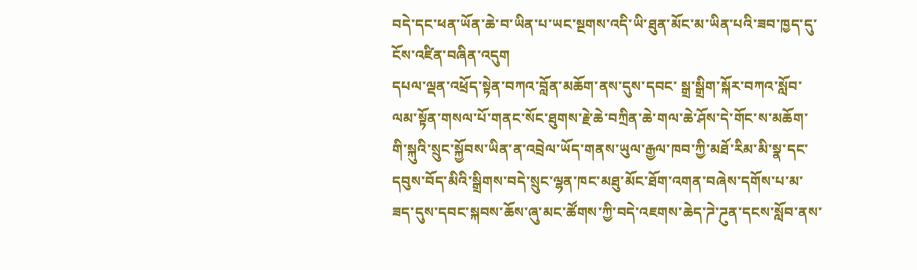བདེ་དང་ཕན་ཡོན་ཆེ་བ་ཡིན་པ་ཡང་སྔགས་འདི་ཡི་ཐུན་མོང་མ་ཡིན་པའི་ཟབ་ཁྱད་དུ་ངོས་འཛིན་བཞིན་འདུག
དཔལ་ལྡན་འཕྲོད་སྟེན་བཀའ་བློན་མཆོག་ནས་དུས་དབང་ སྒྲ་སྒྲིག་སྐོར་བཀའ་སློབ་ལམ་སྟོན་གསལ་པོ་གནང་སོང་ཐུགས་རྗེ་ཆེ་བཀྲིན་ཆེ་གལ་ཆེ་ཤོས་དེ་གོང་ས་མཆོག་གི་སྐུའི་སྲུང་སྐྱོབས་ཡིན་ན་འབྲེལ་ཡོད་གནས་ཡུལ་རྒྱལ་ཁབ་ཀྱི་མཐོ་རིམ་མི་སྣ་དང་དབུས་བོད་མིའི་སྒྲིགས་བདེ་སྲུང་ལྷན་ཁང་མཐུ་མོང་ཐོག་འགན་བཞེས་དགོས་པ་མ་ཟད་དུས་དབང་སྐབས་ཆོས་ཞུ་མང་ཚོགས་ཀྱི་བདེ་འཇགས་ཆེད་ཌེ་ཌུན་དངས་སློབ་ནས་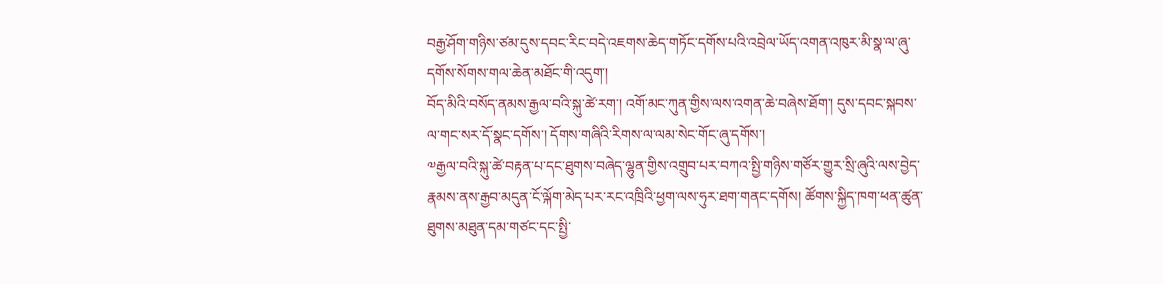བརྒྱ་ཤོག་གཉིས་ཙམ་དུས་དབང་རིང་བདེ་འཇགས་ཆེད་གཏོང་དགོས་པའི་འབྲེལ་ཡོད་འགན་འཁུར་མི་སྣ་ལ་ཞུ་དགོས་སོགས་གལ་ཆེན་མཐོང་གི་འདུག་།
བོད་མིའི་བསོད་ནམས་རྒྱལ་བའི་སྐུ་ཚེ་རག་། འགོ་མང་ཀུན་གྱིས་ལས་འགན་ཆེ་བཞེས་ཐོག་། དུས་དབང་སྐབས་ལ་གང་སར་དོ་སྣང་དགོས་། དོགས་གཞིའི་རིགས་ལ་ལམ་སེང་གོང་ཞུ་དགོས་།
༧རྒྱལ་བའི་སྐུ་ཚེ་བརྟན་པ་དང་ཐུགས་བཞེད་ལྷུན་གྱིས་འགྲུབ་པར་བཀའ་སྤྱི་གཉིས་གཙོར་གྱུར་སྲི་ཞུའི་ལས་བྱེད་རྣམས་ནས་རྒྱབ་མདུན་ངོ་ལྐོག་མེད་པར་རང་འཁྲིའི་ཕྱག་ལས་ཧུར་ཐག་གནང་དགོས། ཚོགས་སྐྱིད་ཁག་ཕན་ཚུན་ཐུགས་མཐུན་དམ་གཙང་དང་སྤྱི་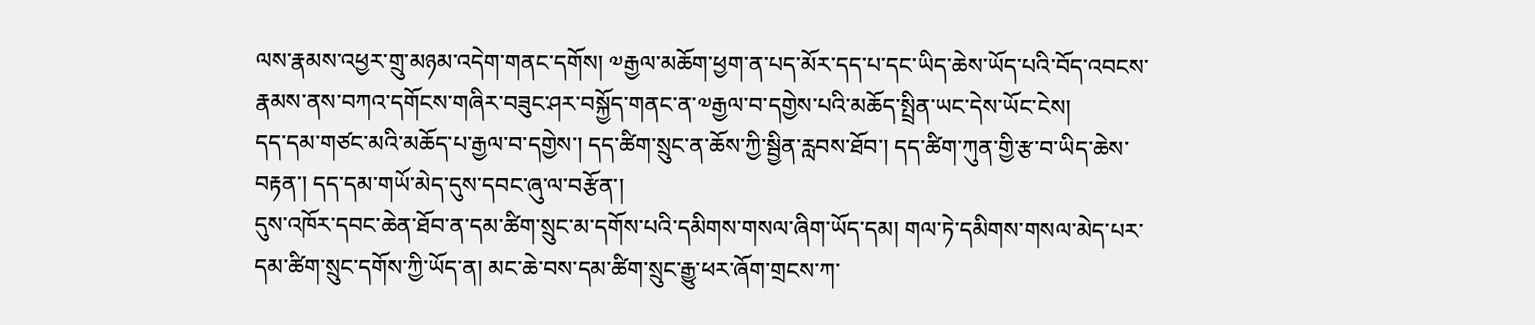ལས་རྣམས་འཕྱར་གྲུ་མཉམ་འདེག་གནང་དགོས། ༧རྒྱལ་མཆོག་ཕྱག་ན་པད་མོར་དད་པ་དང་ཡིད་ཆེས་ཡོད་པའི་བོད་འབངས་རྣམས་ནས་བཀའ་དགོངས་གཞིར་བཟུང་ཤར་བསྐྱོད་གནང་ན་༧རྒྱལ་བ་དགྱེས་པའི་མཆོད་སྤྲིན་ཡང་དེས་ཡོང་ངེས།
དད་དམ་གཙང་མའི་མཆོད་པ་རྒྱལ་བ་དགྱེས་། དད་ཚིག་སྲུང་ན་ཆོས་ཀྱི་སྦྱིན་རླབས་ཐོབ་། དད་ཚིག་ཀུན་གྱི་རྩ་བ་ཡིད་ཆེས་བརྟན་། དད་དམ་གཡོ་མེད་དུས་དབང་ཞུ་ལ་བརྩོན་།
དུས་འཁོར་དབང་ཆེན་ཐོབ་ན་དམ་ཚིག་སྲུང་མ་དགོས་པའི་དམིགས་གསལ་ཞིག་ཡོད་དམ། གལ་ཏེ་དམིགས་གསལ་མེད་པར་དམ་ཚིག་སྲུང་དགོས་ཀྱི་ཡོད་ན། མང་ཆེ་བས་དམ་ཚིག་སྲུང་རྒྱུ་ཕར་ཞོག་གྲངས་ཀ་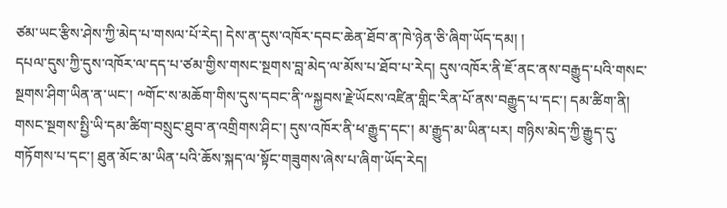ཙམ་ཡང་རྩིས་ཤེས་ཀྱི་མེད་པ་གསལ་པོ་རེད། དེས་ན་དུས་འཁོར་དབང་ཆེན་ཐོབ་ན་ཁེ་ཉེན་ཅི་ཞིག་ཡོད་དམ། །
དཔལ་དུས་ཀྱི་དུས་འཁོར་ལ་དད་པ་ཙམ་གྱིས་གསང་སྔགས་བླ་མེད་ལ་མོས་པ་ཐོབ་པ་རེད། དུས་འཁོར་ནི་ཇོ་ནང་ནས་བརྒྱུད་པའི་གསང་སྔགས་ཤིག་ཡིན་ན་ཡང་། ༸གོང་ས་མཆོག་གིས་དུས་དབང་ནི་༸སྐྱབས་རྗེ་ཡོངས་འཛིན་གླིང་རིན་པོ་ནས་བརྒྱུད་པ་དང་། དམ་ཚིག་ནི། གསང་སྔགས་སྤྱི་ཡི་དམ་ཚིག་བསྲུང་ཐུབ་ན་འགྲིགས་ཤིང་། དུས་འཁོར་ནི་ཕ་རྒྱུད་དང་། མ་རྒྱུད་མ་ཡིན་པར། གཉིས་མེད་ཀྱི་རྒྱུད་དུ་གཏོགས་པ་དང་། ཐུན་མོང་མ་ཡིན་པའི་ཆོས་སྐད་ལ་སྟོང་གཟུགས་ཞེས་པ་ཞིག་ཡོད་རེད།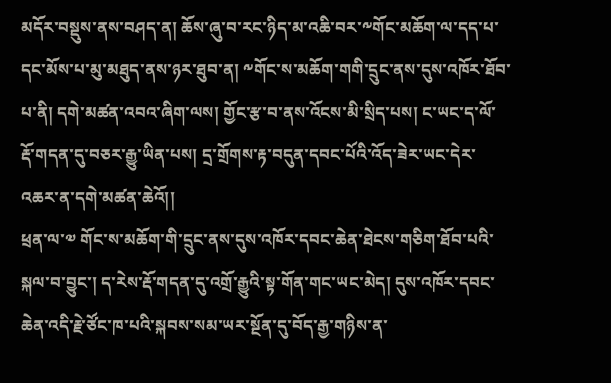མདོར་བསྡུས་ནས་བཤད་ན། ཆོས་ཞུ་བ་རང་ཉིད་མ་འཆི་བར་༸གོང་མཆོག་ལ་དད་པ་དང་མོས་པ་མུ་མཐུད་ནས་ཉར་ཐུབ་ན། ༸གོང་ས་མཆོག་གགི་དྲུང་ནས་དུས་འཁོར་ཐོབ་པ་ནི། དགེ་མཚན་འབའ་ཞིག་ལས། གྱོང་རྩ་བ་ནས་འོངས་མི་སྲིད་པས། ང་ཡང་ད་ལོ་རྡོ་གདན་དུ་བཅར་རྒྱུ་ཡིན་པས། དྲ་གྲོགས་རྟ་བདུན་དབང་པོའི་འོད་ཟེར་ཡང་དེར་འཆར་ན་དགེ་མཚན་ཆེའོ།།
ཕྲན་ལ་༧ གོང་ས་མཆོག་གི་དྲུང་ནས་དུས་འཁོར་དབང་ཆེན་ཐེངས་གཅིག་ཐོབ་པའི་སྐལ་བ་བྱུང་། ད་རེས་རྡོ་གདན་དུ་འགྲོ་རྒྱུའི་སྟ་གོན་གང་ཡང་མེད། དུས་འཁོར་དབང་ཆེན་འདི་རྗེ་ཙོང་ཁ་པའི་སྐབས་སམ་ཡར་སྔོན་དུ་བོད་རྒྱ་གཉིས་ན་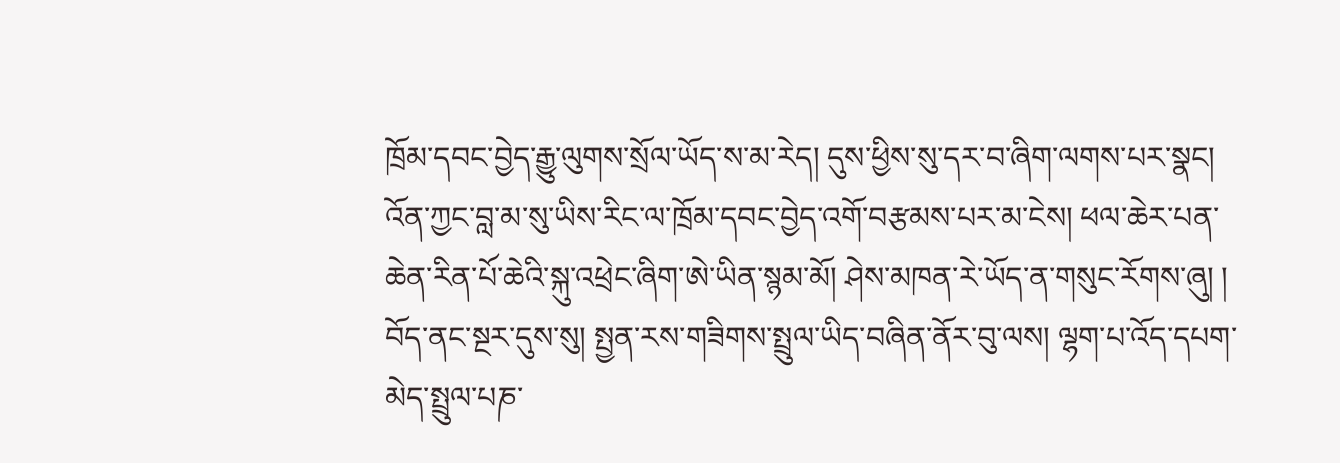ཁྲོམ་དབང་བྱེད་རྒྱུ་ལུགས་སྲོལ་ཡོད་ས་མ་རེད། དུས་ཕྱིས་སུ་དར་བ་ཞིག་ལགས་པར་སྣང། འོན་ཀྱང་བླ་མ་སུ་ཡིས་རིང་ལ་ཁྲོམ་དབང་བྱེད་འགོ་བརྩམས་པར་མ་ངེས། ཕལ་ཆེར་པན་ཆེན་རིན་པོ་ཆེའི་སྐུ་འཕྲེང་ཞིག་ཨེ་ཡིན་སྙམ་མོ། ཤེས་མཁན་རེ་ཡོད་ན་གསུང་རོགས་ཞུ། །
བོད་ནང་སྔར་དུས་སུ། སྤྱན་རས་གཟིགས་སྤྲུལ་ཡིད་བཞིན་ནོར་བུ་ལས། ལྷག་པ་འོད་དཔག་མེད་སྤྲུལ་པཎ་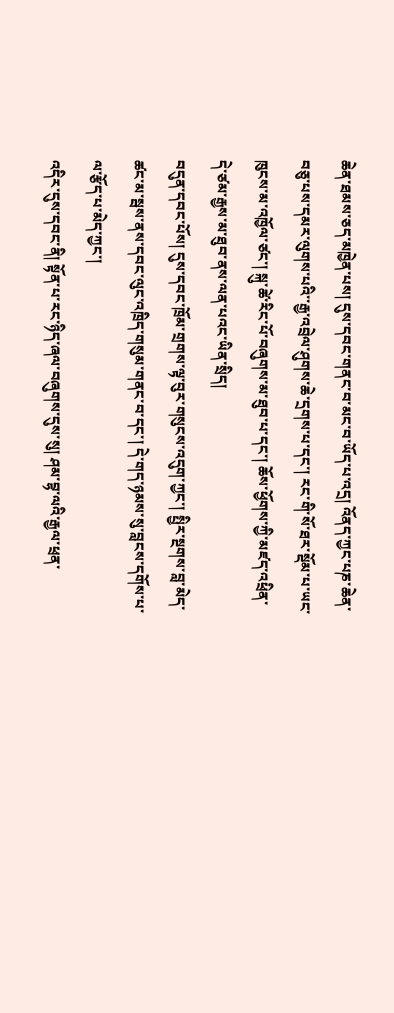ཆེན་ཐམས་ཅད་མཁྱེན་པས། དུས་དབང་གནང་བ་མང་བ་ཡོད་པ་འདྲ། འོནད་ཀྱང་པཎ་ཆེན་བཅུ་པས་དམར་ལུགས་པའི་་རྒྱ་འབྲེལ་ཤུགས་ཆེ་དྲགས་པ་དང་། རང་གི་སོ་ཐར་སྡོམ་པ་ཡང་ཁུངས་མ་འཁྱོལ་ཙང་། སྐུ་ཚེ་རིང་པོ་བཞུགས་མ་ཐུབ་པ་དང་། ཆོས་ཕྱོགས་ཀྱི་མཛད་འཕྲིན་དེ་ཙམ་རྒྱས་མ་ཐུབ་ནས་ལན་པའང་ཡིན་སྲིད།
བདུན་དབང་པོས། དུས་དབང་ཁྲོམ་གྲགས་ལྟ་བུར་གསུངས་འདུག་ཀྱང་། སྤྱིར་སྔགས་བླ་མེད་ཚང་མ་སྦས་ནས་དབང་ལུང་འཁྲིད་གསུམ་གནང་བ་དང་། དེ་གད་ཉམས་སུ་བླངས་དགོས་པ་ལ་རྩོད་པ་མེད་ཀྱང་།
འདིར་དུས་དབང་ནི། སྟོན་པ་རང་ཉིད་ཞལ་བཞུགས་དུས་སུ། ཤམ་བྷ་ལའི་རྒྱལ་ཕྲན་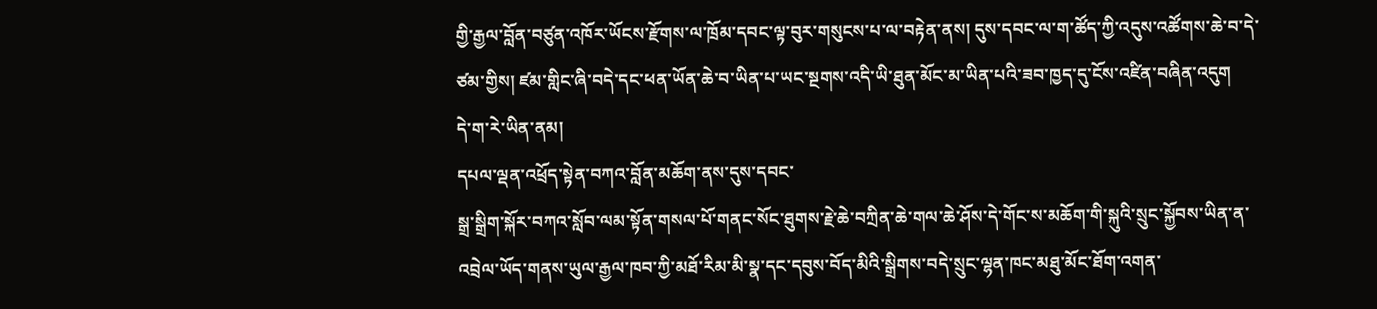གྱི་རྒྱལ་བློན་བཙུན་འཁོར་ཡོངས་རྫོགས་ལ་ཁྲོམ་དབང་ལྟ་བུར་གསུངས་པ་ལ་བརྟེན་ནས། དུས་དབང་ལ་ག་ཚོད་ཀྱི་འདུས་འཚོགས་ཆེ་བ་དེ་ཙམ་གྱིས། ཛམ་གླིང་ཞི་བདེ་དང་ཕན་ཡོན་ཆེ་བ་ཡིན་པ་ཡང་སྔགས་འདི་ཡི་ཐུན་མོང་མ་ཡིན་པའི་ཟབ་ཁྱད་དུ་ངོས་འཛིན་བཞིན་འདུག
དེ་ག་རེ་ཡིན་ནམ།
དཔལ་ལྡན་འཕྲོད་སྟེན་བཀའ་བློན་མཆོག་ནས་དུས་དབང་
སྒྲ་སྒྲིག་སྐོར་བཀའ་སློབ་ལམ་སྟོན་གསལ་པོ་གནང་སོང་ཐུགས་རྗེ་ཆེ་བཀྲིན་ཆེ་གལ་ཆེ་ཤོས་དེ་གོང་ས་མཆོག་གི་སྐུའི་སྲུང་སྐྱོབས་ཡིན་ན་འབྲེལ་ཡོད་གནས་ཡུལ་རྒྱལ་ཁབ་ཀྱི་མཐོ་རིམ་མི་སྣ་དང་དབུས་བོད་མིའི་སྒྲིགས་བདེ་སྲུང་ལྷན་ཁང་མཐུ་མོང་ཐོག་འགན་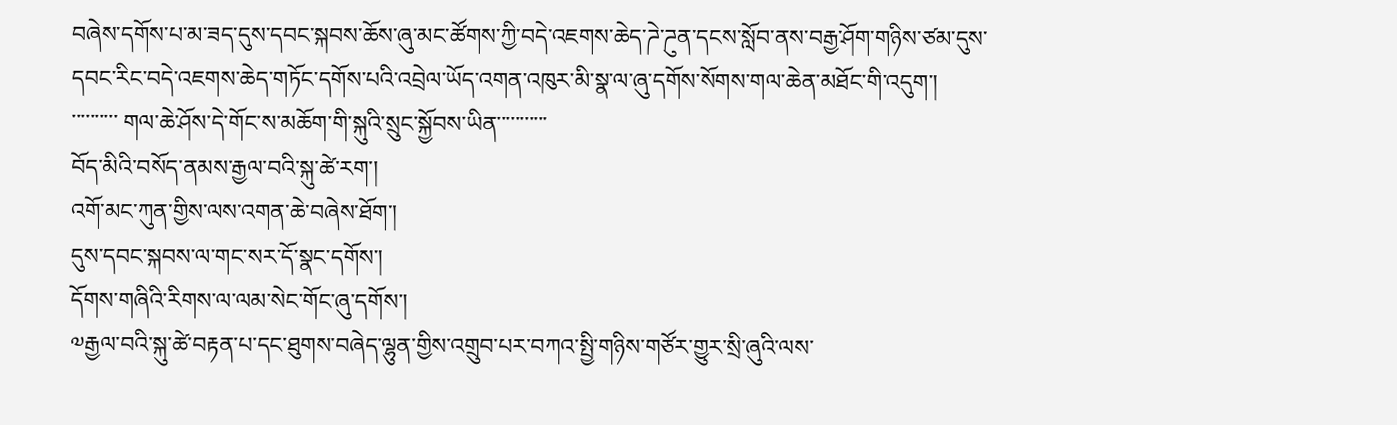བཞེས་དགོས་པ་མ་ཟད་དུས་དབང་སྐབས་ཆོས་ཞུ་མང་ཚོགས་ཀྱི་བདེ་འཇགས་ཆེད་ཌེ་ཌུན་དངས་སློབ་ནས་བརྒྱ་ཤོག་གཉིས་ཙམ་དུས་དབང་རིང་བདེ་འཇགས་ཆེད་གཏོང་དགོས་པའི་འབྲེལ་ཡོད་འགན་འཁུར་མི་སྣ་ལ་ཞུ་དགོས་སོགས་གལ་ཆེན་མཐོང་གི་འདུག་།
་་་་་་་་་་ གལ་ཆེ་ཤོས་དེ་གོང་ས་མཆོག་གི་སྐུའི་སྲུང་སྐྱོབས་ཡིན་་་་་་་་་་་
བོད་མིའི་བསོད་ནམས་རྒྱལ་བའི་སྐུ་ཚེ་རག་།
འགོ་མང་ཀུན་གྱིས་ལས་འགན་ཆེ་བཞེས་ཐོག་།
དུས་དབང་སྐབས་ལ་གང་སར་དོ་སྣང་དགོས་།
དོགས་གཞིའི་རིགས་ལ་ལམ་སེང་གོང་ཞུ་དགོས་།
༧རྒྱལ་བའི་སྐུ་ཚེ་བརྟན་པ་དང་ཐུགས་བཞེད་ལྷུན་གྱིས་འགྲུབ་པར་བཀའ་སྤྱི་གཉིས་གཙོར་གྱུར་སྲི་ཞུའི་ལས་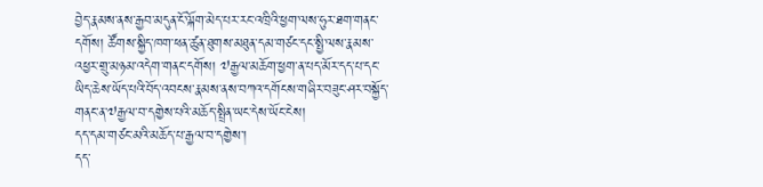བྱེད་རྣམས་ནས་རྒྱབ་མདུན་ངོ་ལྐོག་མེད་པར་རང་འཁྲིའི་ཕྱག་ལས་ཧུར་ཐག་གནང་དགོས། ཚོགས་སྐྱིད་ཁག་ཕན་ཚུན་ཐུགས་མཐུན་དམ་གཙང་དང་སྤྱི་ལས་རྣམས་འཕྱར་གྲུ་མཉམ་འདེག་གནང་དགོས། ༧རྒྱལ་མཆོག་ཕྱག་ན་པད་མོར་དད་པ་དང་ཡིད་ཆེས་ཡོད་པའི་བོད་འབངས་རྣམས་ནས་བཀའ་དགོངས་གཞིར་བཟུང་ཤར་བསྐྱོད་གནང་ན་༧རྒྱལ་བ་དགྱེས་པའི་མཆོད་སྤྲིན་ཡང་དེས་ཡོང་ངེས།
དད་དམ་གཙང་མའི་མཆོད་པ་རྒྱལ་བ་དགྱེས་།
དད་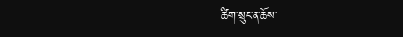ཚིག་སྲུང་ན་ཆོས་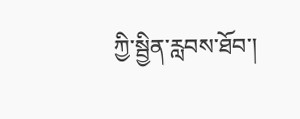ཀྱི་སྦྱིན་རླབས་ཐོབ་།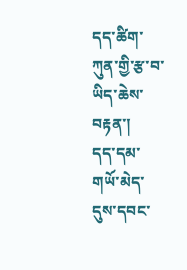དད་ཚིག་ཀུན་གྱི་རྩ་བ་ཡིད་ཆེས་བརྟན་།
དད་དམ་གཡོ་མེད་དུས་དབང་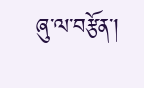ཞུ་ལ་བརྩོན་།